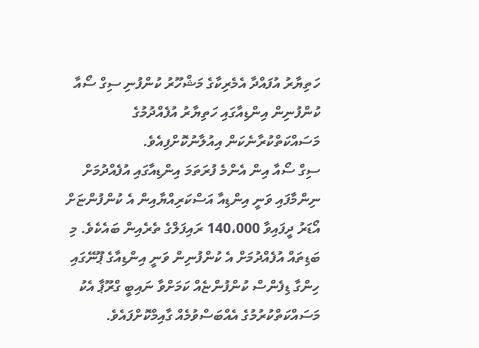ހަތިޔާރު އުފައްދާ އެމެރިކާގެ މަޝްހޫރު ކުންފުނި ސިގް ސޯއާ ކުންފުނިން އިންޑިއާގައި ހަތިޔާރު އުފެއްދުމުގެ މަސައްކަތްކުރާނެކަން އިއުލާނުކޮށްފިއެވެ.
ސިގް ސޯއާ އިން އެންމެ ފުރަތަމަ އިންޑިއާގައި އުފެއްދުމަށް ނިންމާފައި ވަނީ އިންޑިއާ އަސްކަރިއްޔާއިން އެ ކުންފުންޏަށް އޯޑަރު ދީފައިވާ 140،000 ރައިފަލްގެ ތެރެއިން ބައެކެވެ. މި ބަޑިތައް އުފެއްދުމަށް އެ ކުންފުނިން ވަނީ އިންޑިއާގެ ޕޫނޭގައި ހިންގާ ޑިފެންސް ކުންފުންޏެއް ކަމަށްވާ ނައިބީ ގްރޫޕާ އެކު މަސައްކަތްކުރުމުގެ އެއްބަސްވުމެއް ގާއިމްކޮށްފައެވެ.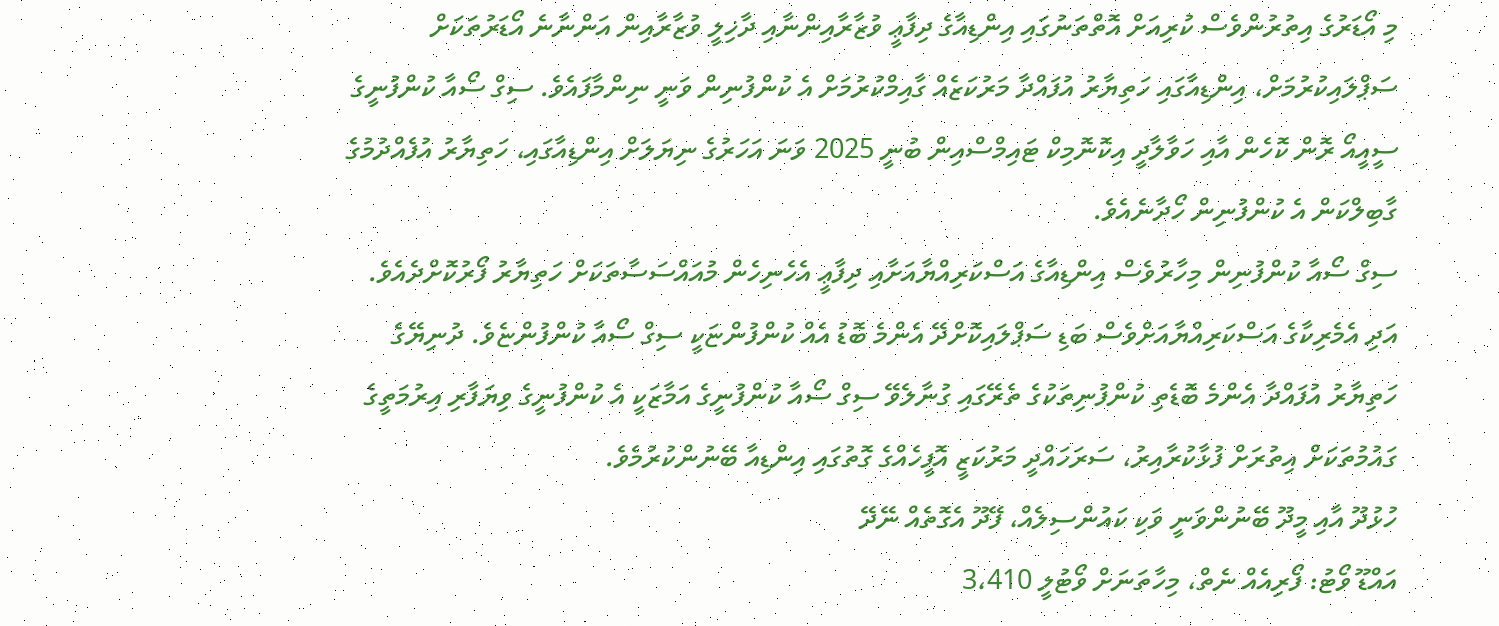މި އޯޑަރުގެ އިތުރުންވެސް ކުރިއަށް އޮތްތަނުގައި އިންޑިއާގެ ދިފާޢީ ވުޒާރާއިންނާއި ދާޚިލީ ވުޒާރާއިން އަންނާނެ އޯޑަރުތަކަށް ސަޕްލައިކުރުމަށް، އިންޑިއާގައި ހަތިޔާރު އުފައްދާ މަރުކަޒެއް ގާއިމްކުރުމަށް އެ ކުންފުނިން ވަނީ ނިންމާފައެވެ. ސިގް ސޯއާ ކުންފުނީގެ ސީއީއޯ ރޮން ކޮހެން އާއި ހަވާލާދީ އިކޮނޮމިކް ޓައިމްސްއިން ބުނީ 2025 ވަނަ އަހަރުގެ ނިޔަލަށް އިންޑިއާގައި، ހަތިޔާރު އުފެއްދުމުގެ ގާބިލްކަން އެ ކުންފުނިން ހޯދާނެއެވެ.
ސިގް ސޯއާ ކުންފުނިން މިހާރުވެސް އިންޑިއާގެ އަސްކަރިއްޔާއަށާއި ދިފާޢީ އެހެނިހެން މުއައްސަސާތަކަށް ހަތިޔާރު ފޯރުކޮށްދެއެވެ. އަދި އެމެރިކާގެ އަސްކަރިއްޔާއަށްވެސް ބަޑި ސަޕްލައިކޮށްދޭ އެންމެ ބޮޑު އެއް ކުންފުންޏަކީ ސިގް ސޯއާ ކުންފުންޏެވެ. ދުނިޔޭގެ ހަތިޔާރު އުފައްދާ އެންމެ ބޮޑެތި ކުންފުނިތަކުގެ ތެރޭގައި ގުނާލެވޭ ސިގް ސޯއާ ކުންފުނީގެ އަމާޒަކީ އެ ކުންފުނީގެ ވިޔަފާރި އިރުމަތީގެ ގައުމުތަކަށް އިތުރަށް ފުޅާކުރާއިރު، ސަރަހައްދީ މަރުކަޒީ އޮފީހެއްގެ ގޮތުގައި އިންޑިއާ ބޭނުންކުރުމެވެ.
ހުޅުދޫ އާއި މީދޫ ބޭނުންވަނީ ވަކި ކައުންސިލެއް، ފޭދޫ އެގޮތެއް ނޭދޭ
އައްޑޫ ވޯޓު: ފޯރިއެއް ނެތް، މިހާތަނަށް ވޯޓުލީ 3،410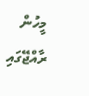މީހުން
ރާއްޖޭގައި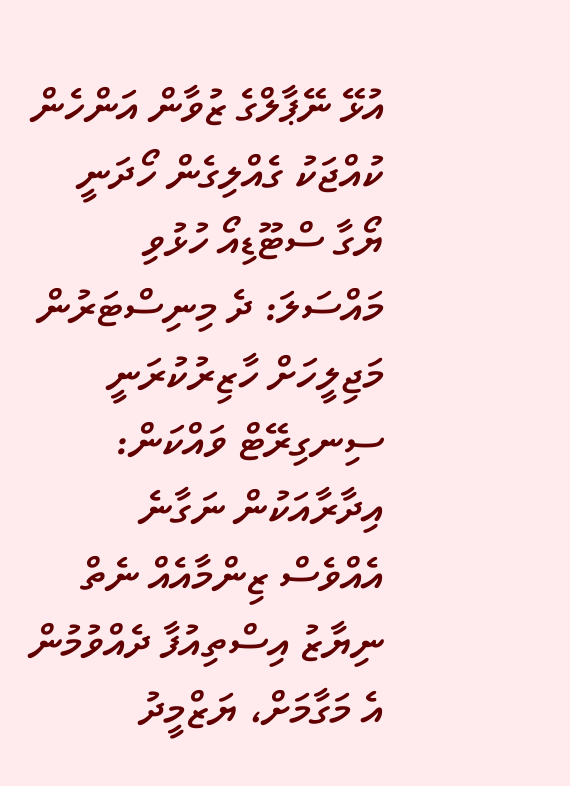އުޅޭ ނޭޕާލްގެ ޒުވާން އަންހެން ކުއްޖަކު ގެއްލިގެން ހޯދަނީ
ޔޯގާ ސްޓޫޑިއޯ ހުޅުވި މައްސަލަ: ދެ މިނިސްޓަރުން މަޖިލީހަށް ހާޒިރުކުރަނީ
ސިނގިރޭޓް ވައްކަން: އިދާރާއަކުން ނަގާނެ އެއްވެސް ޒިންމާއެއް ނެތް
ނިޔާޒު އިސްތިއުފާ ދެއްވުމުން އެ މަގާމަށް، ޔަޒްމީދު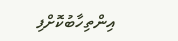އިންތިހާބުކޮށްފި